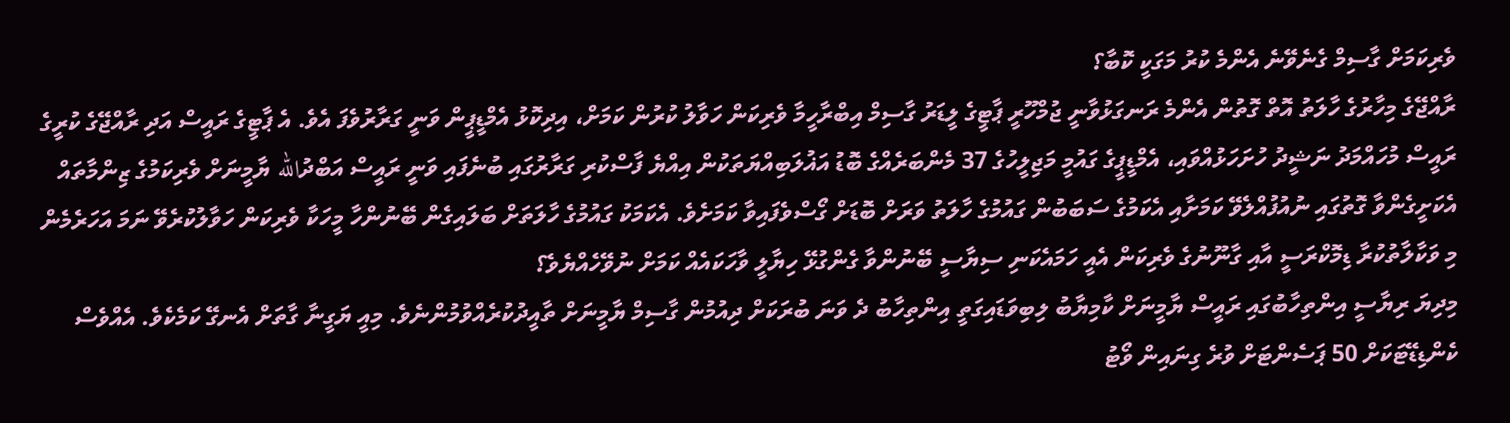ވެރިކަމަށް ގާސިމް ގެނެވޭނެ އެންމެ ކުރު މަގަކީ ކޮބާ؟
ރާއްޖޭގެ މިހާރުގެ ހާލަތު އޮތް ގޮތުން އެންމެ ރަނގަޅުވާނީ ޖުމްހޫރީ ޕާޓީގެ ލީޑަރު ގާސިމް އިބްރާހީމާ ވެރިކަން ހަވާލު ކުރުން ކަމަށް، އިދިކޮޅު އެމްޑީޕީން ވަނީ ގަރާރުވެފަ އެވެ. އެ ޕާޓީގެ ރައީސް އަދި ރާއްޖޭގެ ކުރީގެ ރައީސް މުހައްމަދު ނަޝީދު ހުށަހަޅުއްވައި، އެމްޑީޕީގެ ގައުމީ މަޖިލީހުގެ 37 މެންބަރެއްގެ ބޮޑު އަޣުލަބިއްޔަތަކުން އިއްޔެ ފާސްކުރި ގަރާރުގައި ބުނެފައި ވަނީ ރައީސް އަބްދުالله ޔާމީނަށް ވެރިކަމުގެ ޒިންމާތައް އެކަށީގެންވާ ގޮތުގައި ނުއުފުއްލެވޭ ކަމަށާއި އެކަމުގެ ސަބަބުން ގައުމުގެ ހާލަތު ވަރަށް ބޮޑަށް ގޯސްވެފައިވާ ކަމަށެވެ. އެކަމަކު ގައުމުގެ ހާލަތަށް ބަލައިގެން ބޭނުންހާ މީހަކާ ވެރިކަން ހަވާލުކުރެވޭ ނަމަ އަހަރެމެން މި ވަކާލާތުކުރާ ޑިމޮކްރަސީ އާއި ގާނޫނުގެ ވެރިކަން އެއީ ހަމައެކަނި ސިޔާސީ ބޭނުންވާ ގެންގުޅޭ ހިޔާލީ ވާހަކައެއް ކަމަށް ނުވޭހެއްޔެވެ؟
މިދިޔަ ރިޔާސީ އިންތިހާބުގައި ރައީސް ޔާމީނަށް ކާމިޔާބު ލިބިވަޑައިގަތީ އިންތިހާބު ދެ ވަނަ ބުރަކަށް ދިއުމުން ގާސިމް ޔާމީނަށް ތާއީދުކުރެއްވުމުންނެވެ. މިއީ ޔަގީނާ ގާތަށް އެނގޭ ކަމެކެވެ. އެއްވެސް ކެންޑިޑޭޓަކަށް 50 ޕަސެންޓަށް ވުރެ ގިނައިން ވޯޓު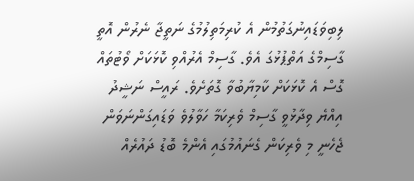ލިބިވަޑައިނުގަތުމުން އެ ކުރިމަތިލުމުގެ ނަތީޖާ ނެރުން އޮތީ ގާސިމްގެ އަތްޕުޅުގަ އެވެ. ގާސިމް އެރުއްވި ކޮޅަކަށް ވޯޓުތައް ގޮސް އެ ކޮޅަކަށް ކާމިޔާބުވާ ގޮތަށެވެ. ރައީސް ނަޝީދު އިއްޔެ ވިދާޅުވީ ގާސިމް ވެރިކަމާ ހަވާލުވެ ވަޑައިގަންނަވަން ޖެހެނީ މި ވެރިކަން ގެނައުމުގައި އެންމެ ބޮޑު ދައުރެއް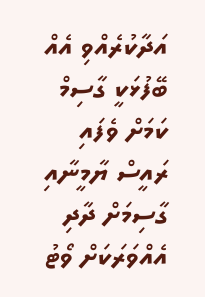އަދާކުރެއްވި އެއް ބޭފުޅަކީ ގާސިމް ކަމަށް ވެފައި ރައީސް ޔާމީނާއި ގާސިމަށް ދާދި އެއްވަރަކަށް ވޯޓު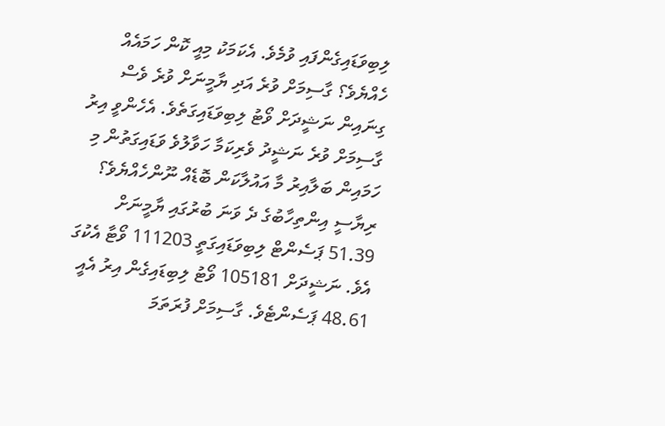ލިބިވަޑައިގެންފައި ވުމެވެ. އެކަމަކު މިއީ ކޮން ހަމައެއް ހެއްޔެވެ؟ ގާސިމަށް ވުރެ އަދި ޔާމީނަށް ވުރެ ވެސް ގިނައިން ނަޝީދަށް ވޯޓު ލިބިވަޑައިގަތެވެ. އެހެންވީ އިރު ގާސިމަށް ވުރެ ނަޝީދު ވެރިކަމާ ހަވާލުވެ ވަޑައިގަތުން މި ހަމައިން ބަލާއިރު މާ އައުލާކަން ބޮޑެއް ނޫންހެއްޔެވެ؟
ރިޔާސީ އިންތިހާބުގެ ދެ ވަނަ ބުރުގައި ޔާމީނަށް 51.39 ޕަސެންޓް ލިބިވަޑައިގަތީ 111203 ވޯޓާ އެކުގަ އެވެ. ނަޝީދަށް 105181 ވޯޓު ލިބިޑައިގެން އިރު އެއީ 48.61 ޕަސެންޓެވެ. ގާސިމަށް ފުރަތަމަ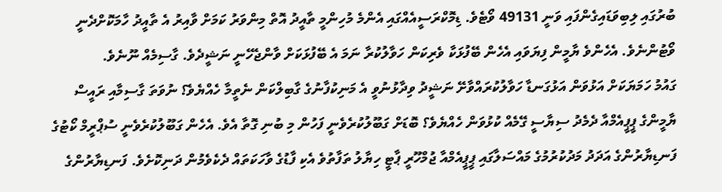ބުރުގައި ލިބިވަޑައިގެންފައި ވަނީ 49131 ވޯޓެވެ. ޑިމޮކްރަސީއެއްގައި އެންމެ މުހިންމީ ތާއީދު އޮތް މިންވަރު ކަމަށް ވާއިރު އެ ތާއީދު ހާމަކޮށްދެނީ ވޯޓުންނެވެ. އެހެންވެ ޔާމީން ފިޔަވައި އެހެން ބޭފުޅަކާ ވެރިކަން ހަވާލުކުރާ ނަމަ އެ ބޭފުޅަކަށް ވާންޖެހޭނީ ނަޝީދެވެ. ގާސިމެއް ނޫނެވެ.
ގައުމު ހަމަޔަކަށް އަޅުވަން އަޅުގަނޑާ ހަވާލުކުރައްވާށޭ ނަޝީދު ވިދާޅުނުވީ އެ މަނިކުފާނުގެ ގާބިލްކަން ނެތީމާ ހެއްޔެވެ؟ ނުވަތަ ގާސިމާއި ރައީސް ޔާމީންގެ ޕީޕީއެމްއާ ދެމެދު ސިޔާސީ ގޭމެއް ކުޅުވަން ހެއްޔެވެ؟ ބޮޑަށް ގަބޫލުކުރެވެނީ ފަހުން މި ބުނި ގޮތާ އެވެ. އެހެން ގަބޫލުކުރެވެނީ ސުޕްރީމް ކޯޓުގެ ފަނޑިޔާރުންގެ އަދަދު މަދުކުރުމުގެ މައްސަލާގައި ޕީޕީއެމްއާ ޖުމްހޫރީ ޕާޓީ ހިޔާލު ތަފާތުވެ އެކި ފާޑުގެ ވާހަކަތައް ދެކެވެމުން ދަނިކޮށެވެ. ފަނޑިޔާރުންގެ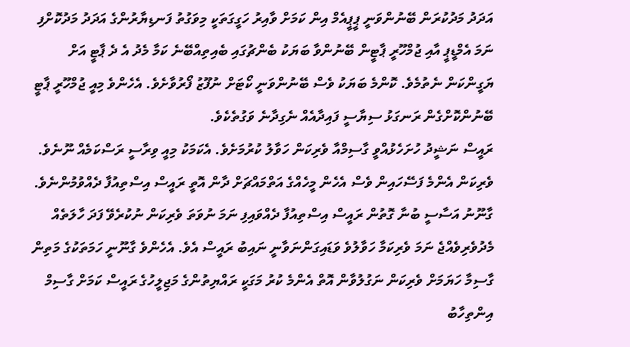އަދަދު މަދުކުރަން ބޭނުންވަނީ ޕީޕީއެމް އިން ކަމަށް ވާއިރު ހަގީގަތަކީ މިވަގުތު ފަނޑިޔާރުންގެ އަދަދު މަދުކޮށްފި ނަމަ އެމްޑީޕީ އާއި ޖުމްހޫރީ ޕާޓީން ބޭނުންވާ ބަޔަކު ބެންޗުގައި ބެއިތިއްބޭނެ ކަމާ މެދު އެ ދެ ޕާޓީ އަށް ޔަގީންކަން ނެތުމެވެ. ކޮންމެ ބަޔަކު ވެސް ބޭނުންވަނީ ކޯޓަށް ނުފޫޒު ފޯރުވާށެވެ. އެހެންވެ މިއީ ޖުމްހޫރީ ޕާޓީ ބޭނުންކޮށްގެން ރަނގަޅު ސިޔާސީ ފައިދާއެއް ނެގިދާނެ ވަގުތެކެވެ.
ރައީސް ނަޝީދު ހުށަހެޅުއްވީ ގާސިމްއާ ވެރިކަން ހަވާލު ކުރުމަށެވެ. އެކަމަކު މިއީ ވިރާސީ ރަސްކަމެއް ނޫނެވެ. ވެރިކަން އެންމެ ފަސޭހައިން ވެސް އެހެން މީހެއްގެ އަތްމައްޗަށް ދާން އޮތީ ރައީސް އިސްތިއުފާ ދެއްވުމުންނެވެ. ގާނޫނު އަސާސީ ބުނާ ގޮތުން ރައީސް އިސްތިއުފާ ދެއްވައިފި ނަމަ ނުވަތަ ވެރިކަން ނުކުރެވޭ ފަދަ ހާލަތެއް މެދުވެރިވެއްޖެ ނަމަ ވެރިކަމާ ހަވާލުވެ ވަޑައިގަންނަވާނީ ނައިބު ރައީސް އެވެ. އެހެންވެ ގާނޫނީ ހަމަތަކުގެ މަތިން ގާސިމާ ހަޔަމަށް ވެރިކަން ނަގުލުވާން އޮތް އެންމެ ކުރު މަގަކީ ރައްޔިތުންގެ މަޖިލީހުގެ ރައީސް ކަމަށް ގާސިމް އިންތިހާބު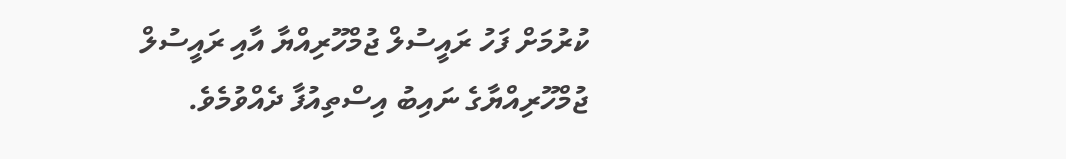ކުރުމަށް ފަހު ރައީސުލް ޖުމްހޫރިއްޔާ އާއި ރައީސުލް ޖުމްހޫރިއްޔާގެ ނައިބު އިސްތިއުފާ ދެއްވުމެވެ.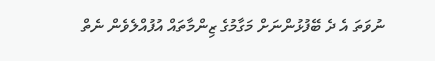ނުވަތަ އެ ދެ ބޭފުޅުންނަށް މަގާމުގެ ޒިންމާތައް އުފުއްލެވެން ނެތް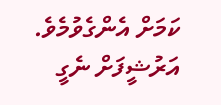ކަމަށް އެންގެވުމެވެ.
އަރުޝީފަށް ނެގީ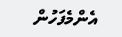އެންމެފަހުން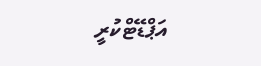އަޕްޑޭޓްކުރީ